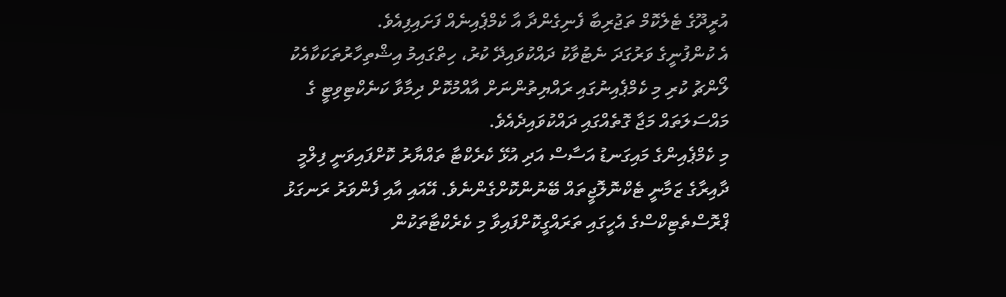އުރީދޫގެ ޓެލެކޮމް ތަޖުރިބާ ފެނިގެންދާ އާ ކެމްޕެއިނެއް ފަށައިފިއެވެ.
އެ ކުންފުނީގެ ވަރުގަދަ ނެޓުވާކު ދައްކުވައިދޭ ކުރު، ހިތްގައިމު އިޝްތިހާރުތަކަކާއެކު ލޯންޗު ކުރި މި ކެމްޕެއިނުގައި ރައްޔިތުންނަށް އާއްމުކޮށް ދިމާވާ ކަނެކްޓިވިޓީ ގެ މައްސަލަތައް މަޖާ ގޮތެއްގައި ދައްކުވައިދެއެވެ.
މި ކެމްޕެއިންގެ މައިގަނޑު އަސާސް އަދި އުޅޭ ކެރެކްޓާ ތައްޔާރު ކޮށްފައިވަނީ ފިލްމީ ދާއިރާގެ ޒަމާނީ ޓެކްނޮލޮޖީތައް ބޭނުންކޮށްގެންނެވެ. އޭއައި އާއި ފެންވަރު ރަނގަޅު ޕްރޮސްތެޓިކްސްގެ އެހީގައި ތަރައްގީކޮށްފައިވާ މި ކެރެކްޓާތަކުން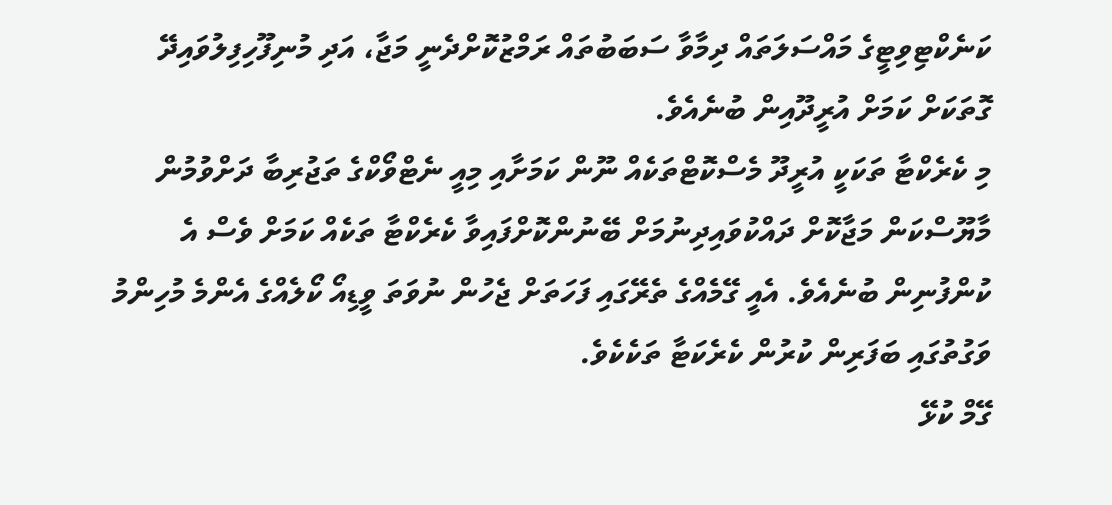ކަނެކްޓިވިޓީގެ މައްސަލަތައް ދިމާވާ ސަބަބުތައް ރަމްޒުކޮށްދެނީ މަޖާ، އަދި މުނިފޫހިފިލުވައިދޭ ގޮތަކަށް ކަމަށް އުރީދޫއިން ބުނެއެވެ.
މި ކެރެކްޓާ ތަކަކީ އުރީދޫ މެސްކޮޓްތަކެއް ނޫން ކަމަށާއި މިއީ ނެޓްވޯކްގެ ތަޖުރިބާ ދަށްވުމުން މާޔޫސްކަން މަޖާކޮށް ދައްކުވައިދިނުމަށް ބޭނުންކޮށްފައިވާ ކެރެކްޓާ ތަކެއް ކަމަށް ވެސް އެ ކުންފުނިން ބުނެއެވެ. އެއީ ގޭމެއްގެ ތެރޭގައި ފަހަތަށް ޖެހުން ނުވަތަ ވީޑިއޯ ކޯލެއްގެ އެންމެ މުހިންމު ވަގުތުގައި ބަފަރިން ކުރުން ކެރެކަޓާ ތަކެކެވެ.
ގޭމް ކުޅޭ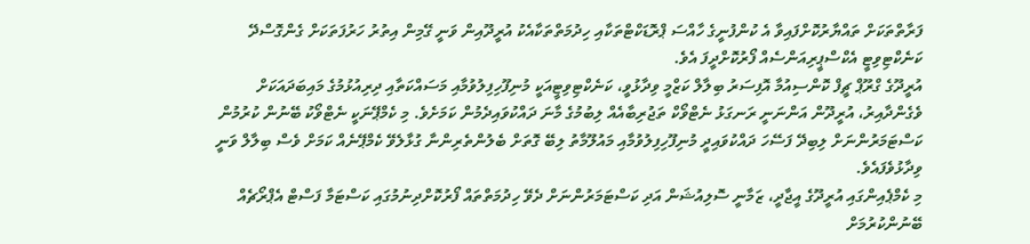ފަރާތްތަކަށް ތައްޔާރުކޮށްފައިވާ އެ ކުންފުނީގެ ހާއްސަ ޕްރޮޑަކްޓްތަކާއި ހިދުމަތްތަކާއެކު އުރީދޫއިން ވަނީ ގޭމިން އިތުރު ހަރުފަތަކަށް ގެންގޮސްދޭ ކަނެކްޓިވިޓީ އެކްސްޕީރިއަންސެއް ފޯރުކޮށްދީފަ އެވެ.
އުރީދޫގެ ގްރޫޕް ޗީފް ކޮންސިއުމާ އޮފިސަރު ބިލާލް ކަޒްމީ ވިދާޅުވީ، ކަނެކްޓިވިޓީއަކީ މުނިފޫހިފިލުވުމާއި މަސައްކަތާއި ދިރިއުޅުމުގެ މައިބަދައަކަށް ވެގެންދާއިރު، އުރީދޫން އަންނަނީ ރަނގަޅު ނެޓްވޯކް ތަޖުރިބާއެއް ލިބުމުގެ މާނަ ދައްކުވައިދެމުން ކަމަށެވެ. މި ކެމްޕޭނަކީ ނެޓްވޯކު ބޭނުން ކުރުމުން ކަސްޓަމަރުންނަށް ލިބިދޭ ފަސޭހަ ދައްކުވައިދީ މުނިފޫހިފިލުވުމާއި މައުލޫމާތު ލިބޭ ގޮތަށް ބެލުންތެރިންނާ ގުޅާލެވޭ ކެމްޕޭނެއް ކަމަށް ވެސް ބިލާލް ވަނީ ވިދާޅުވެފައެވެ.
މި ކެމްޕެއިންގައި އުރީދޫގެ އީޖާދީ، ޒަމާނީ ސޮލިއުޝަން އަދި ކަސްޓަމަރުންނަށް ދެވޭ ހިދުމަތްތައް ފޯރުކޮށްދިނުމުގައި ކަސްޓަމާ ފަސްޓް އެޕްރޯޗެއް ބޭނުންކުރުމަށް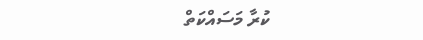ކުރާ މަސައްކަތް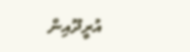އުރީދޫއިން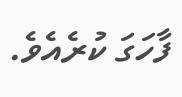ފާހަގަ ކުރެއެވެ.